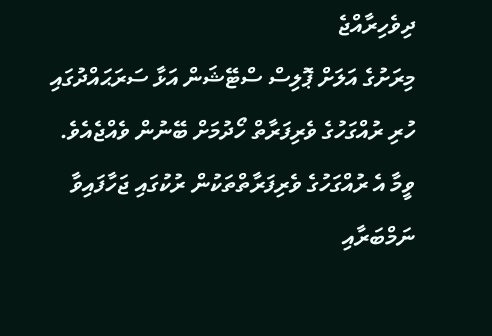ދިވެހިރާއްޖެ
މިރަށުގެ އަލަށް ޕޮލިސް ސްޓޭޝަން އަޅާ ސަރަޙައްދުގައި ހުރި ރުއްގަހުގެ ވެރިފަރާތް ހޯދުމަށް ބޭނުން ވެއްޖެއެވެ.
ވީމާ އެ ރުއްގަހުގެ ވެރިފަރާތްތަކުން ރުކުގައި ޖަހާފައިވާ ނަމްބަރާއި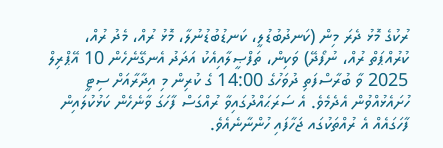ރުކުގެ މޮޅު ދެރަ މިން (ކަނދުބުޑުލީ، ކަނޑުބުޑުނުލާ، މޮޅު ރުއް، މެދު ރުއް، ކުރުއްޕަތް ރުއް، ނުފޯދޭ) ވަކިން، ތަފްޞީލާއިއެކު އަދަދު އެނގޭނެހެން 10 އޭޕްރިލް 2025 ވާ ބުރާސްފަތި ދުވަހުގެ 14:00 ގެ ކުރިން މި އިދާރާއަށް ސިޓީ ހުށައެޅުއްވުން އެދެމެވެ. އެ ސަރަޙައްދުގައިވާ ރުއްގަސް ފާހަގަ ވާނެހެން ކަޅުކުލައިން ފާހަގައެއް އެ ރުއްތަކުގައ ޖަހާފައި ހުންނާނެއެވެ.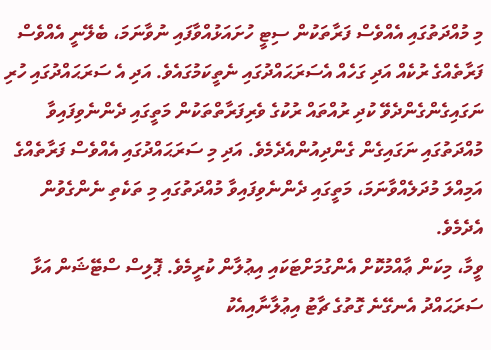މި މުއްދަތުގައި އެއްވެސް ފަރާތަކުން ސިޓީ ހުށައަޅުއްވާފައި ނުވާނަމަ، ބެލޭނީ އެއްވެސް ފަރާތެއްގެ ރުކެއް އަދި ގަހެއް އެސަރަޙައްދުގައި ނެތީކަމުގައެވެ. އަދި އެ ސަރަޙައްދުގައި ހުރި ނަގައިގެންގެންދެވޭ ކުދި ރުއްތައް ރުކުގެ ވެރިފަރާތްތަކުން މަތީގައި ދެންނެވިފައިވާ މުއްދަތުގައި ނަގައިގެން ގެންދިއުންއެދެމެވެ. އަދި މި ސަރަޙައްދުގައި އެއްވެސް ފަރާތެއްގެ އަމިއްލަ މުދަލެއްވާނަމަ، މަތީގައި ދެންނެވިފައިވާ މުއްދަތުގައި މި ތަކެތި ނެންގެވުން އެދެމެވެ.
ވީމާ، މިކަން ޢާއްމުކޮށް އެންގުމަށްޓަކައި އިޢުލާން ކުރީމެވެ. ޕޮލިސް ސްޓޭޝަން އަޅާ ސަރަޙައްދު އެނގޭނެ ގޮތުގެ ޗާޓު އިޢުލާނާއިއެކު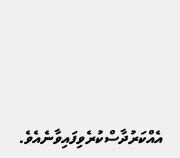އެއްކަރުދާސްކުރެވިފައިވާނެއެވެ.